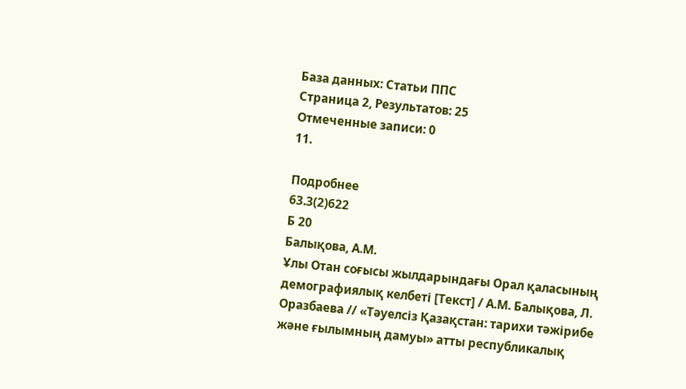База данных: Статьи ППС
Страница 2, Результатов: 25
Отмеченные записи: 0
11.

Подробнее
63.3(2)622
Б 20
Балықова, А.М.
Ұлы Отан соғысы жылдарындағы Орал қаласының демографиялық келбеті [Текст] / А.М. Балықова, Л. Оразбаева // «Тәуелсіз Қазақстан: тарихи тәжірибе және ғылымның дамуы» атты республикалық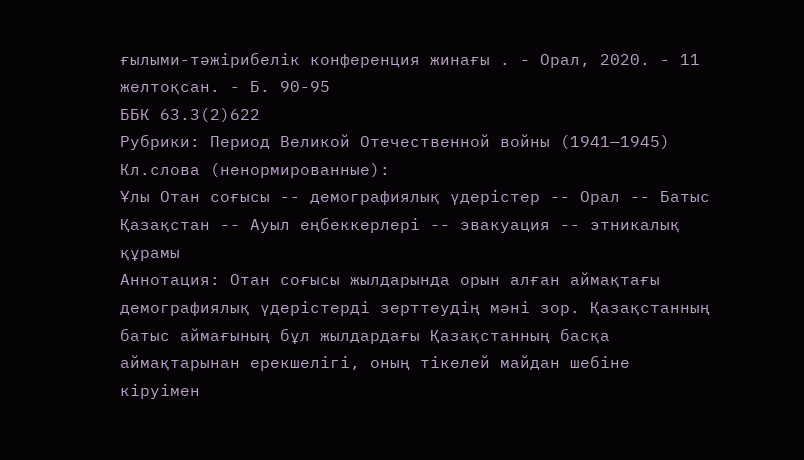ғылыми-тәжірибелік конференция жинағы . - Орал, 2020. - 11 желтоқсан. - Б. 90-95
ББК 63.3(2)622
Рубрики: Период Великой Отечественной войны (1941—1945)
Кл.слова (ненормированные):
Ұлы Отан соғысы -- демографиялық үдерістер -- Орал -- Батыс Қазақстан -- Ауыл еңбеккерлері -- эвакуация -- этникалық құрамы
Аннотация: Отан соғысы жылдарында орын алған аймақтағы демографиялық үдерістерді зерттеудің мәні зор. Қазақстанның батыс аймағының бұл жылдардағы Қазақстанның басқа аймақтарынан ерекшелігі, оның тікелей майдан шебіне кіруімен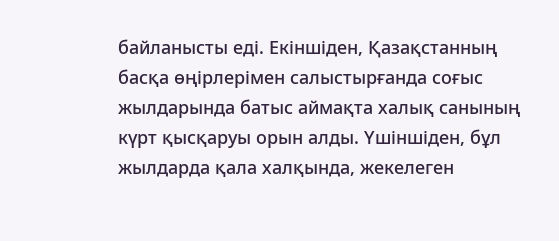байланысты еді. Екіншіден, Қазақстанның басқа өңірлерімен салыстырғанда соғыс жылдарында батыс аймақта халық санының күрт қысқаруы орын алды. Үшіншіден, бұл жылдарда қала халқында, жекелеген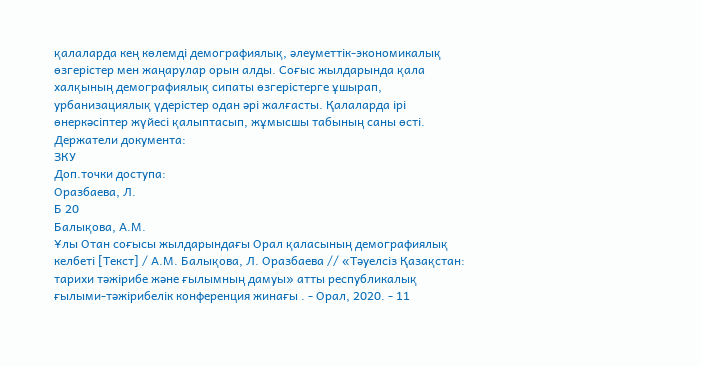қалаларда кең көлемді демографиялық, әлеуметтік-экономикалық өзгерістер мен жаңарулар орын алды. Соғыс жылдарында қала халқының демографиялық сипаты өзгерістерге ұшырап, урбанизациялық үдерістер одан әрі жалғасты. Қалаларда ірі өнеркәсіптер жүйесі қалыптасып, жұмысшы табының саны өсті.
Держатели документа:
ЗКУ
Доп.точки доступа:
Оразбаева, Л.
Б 20
Балықова, А.М.
Ұлы Отан соғысы жылдарындағы Орал қаласының демографиялық келбеті [Текст] / А.М. Балықова, Л. Оразбаева // «Тәуелсіз Қазақстан: тарихи тәжірибе және ғылымның дамуы» атты республикалық ғылыми-тәжірибелік конференция жинағы . - Орал, 2020. - 11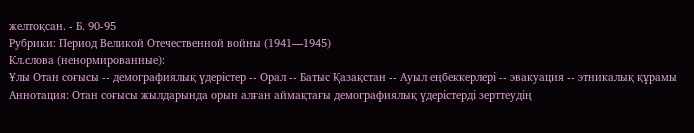желтоқсан. - Б. 90-95
Рубрики: Период Великой Отечественной войны (1941—1945)
Кл.слова (ненормированные):
Ұлы Отан соғысы -- демографиялық үдерістер -- Орал -- Батыс Қазақстан -- Ауыл еңбеккерлері -- эвакуация -- этникалық құрамы
Аннотация: Отан соғысы жылдарында орын алған аймақтағы демографиялық үдерістерді зерттеудің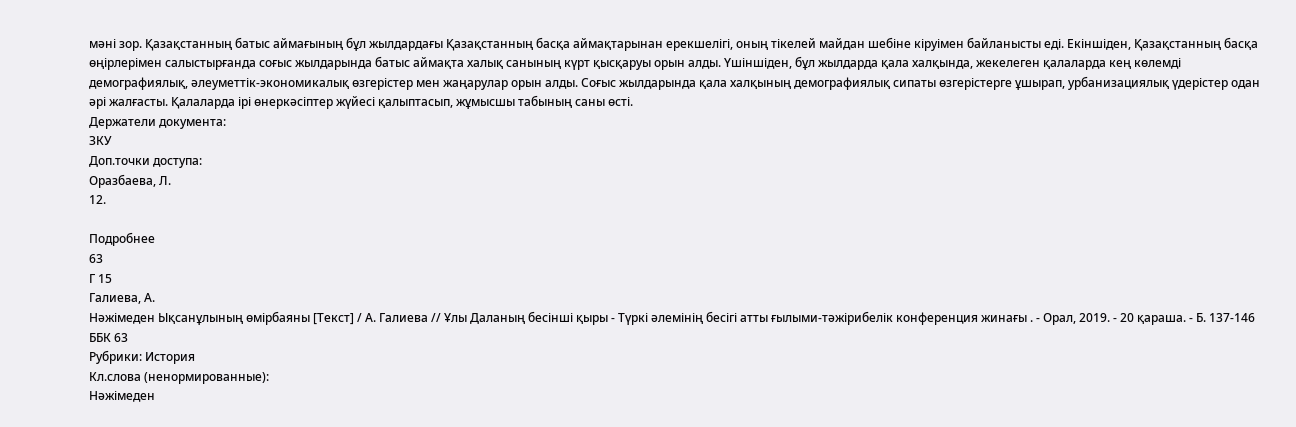мәні зор. Қазақстанның батыс аймағының бұл жылдардағы Қазақстанның басқа аймақтарынан ерекшелігі, оның тікелей майдан шебіне кіруімен байланысты еді. Екіншіден, Қазақстанның басқа өңірлерімен салыстырғанда соғыс жылдарында батыс аймақта халық санының күрт қысқаруы орын алды. Үшіншіден, бұл жылдарда қала халқында, жекелеген қалаларда кең көлемді демографиялық, әлеуметтік-экономикалық өзгерістер мен жаңарулар орын алды. Соғыс жылдарында қала халқының демографиялық сипаты өзгерістерге ұшырап, урбанизациялық үдерістер одан әрі жалғасты. Қалаларда ірі өнеркәсіптер жүйесі қалыптасып, жұмысшы табының саны өсті.
Держатели документа:
ЗКУ
Доп.точки доступа:
Оразбаева, Л.
12.

Подробнее
63
Г 15
Галиева, А.
Нәжімеден Ықсанұлының өмірбаяны [Текст] / А. Галиева // Ұлы Даланың бесінші қыры - Түркі әлемінің бесігі атты ғылыми-тәжірибелік конференция жинағы . - Орал, 2019. - 20 қараша. - Б. 137-146
ББК 63
Рубрики: История
Кл.слова (ненормированные):
Нәжімеден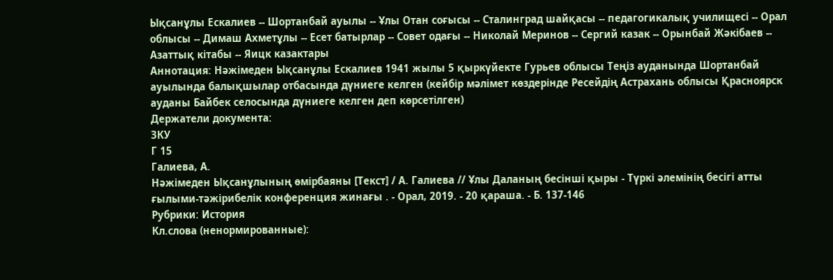Ықсанұлы Ескалиев -- Шортанбай ауылы -- Ұлы Отан соғысы -- Сталинград шайқасы -- педагогикалық училищесі -- Орал облысы -- Димаш Ахметұлы -- Есет батырлар -- Совет одағы -- Николай Меринов -- Сергий казак -- Орынбай Жәкібаев -- Азаттық кітабы -- Яицк казактары
Аннотация: Нәжімеден Ықсанұлы Ескалиев 1941 жылы 5 қыркүйекте Гурьев облысы Теңіз ауданында Шортанбай ауылында балықшылар отбасында дүниеге келген (кейбір мәлімет көздерінде Ресейдің Астрахань облысы Қрасноярск ауданы Байбек селосында дүниеге келген деп көрсетілген)
Держатели документа:
ЗКУ
Г 15
Галиева, А.
Нәжімеден Ықсанұлының өмірбаяны [Текст] / А. Галиева // Ұлы Даланың бесінші қыры - Түркі әлемінің бесігі атты ғылыми-тәжірибелік конференция жинағы . - Орал, 2019. - 20 қараша. - Б. 137-146
Рубрики: История
Кл.слова (ненормированные):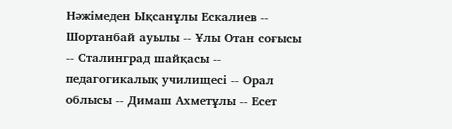Нәжімеден Ықсанұлы Ескалиев -- Шортанбай ауылы -- Ұлы Отан соғысы -- Сталинград шайқасы -- педагогикалық училищесі -- Орал облысы -- Димаш Ахметұлы -- Есет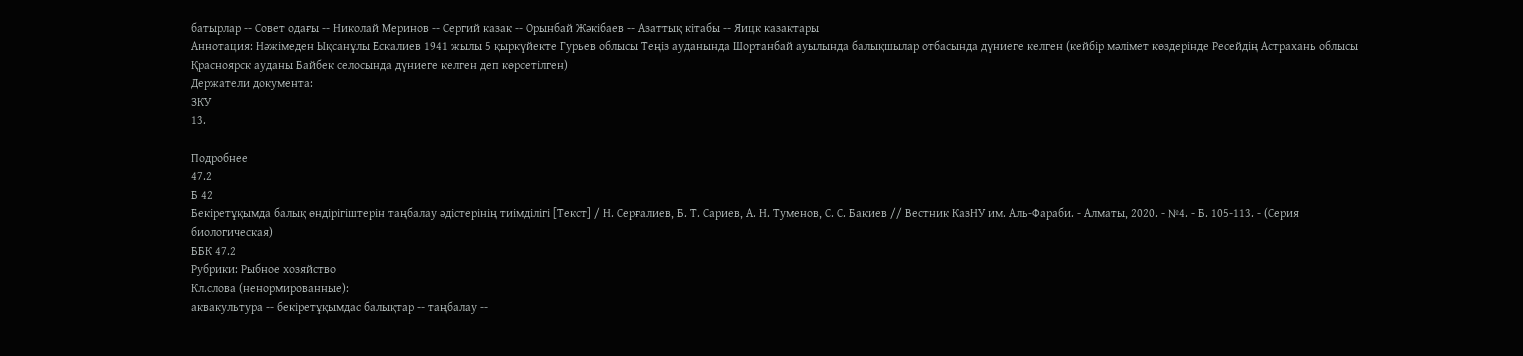батырлар -- Совет одағы -- Николай Меринов -- Сергий казак -- Орынбай Жәкібаев -- Азаттық кітабы -- Яицк казактары
Аннотация: Нәжімеден Ықсанұлы Ескалиев 1941 жылы 5 қыркүйекте Гурьев облысы Теңіз ауданында Шортанбай ауылында балықшылар отбасында дүниеге келген (кейбір мәлімет көздерінде Ресейдің Астрахань облысы Қрасноярск ауданы Байбек селосында дүниеге келген деп көрсетілген)
Держатели документа:
ЗКУ
13.

Подробнее
47.2
Б 42
Бекіретұқымда балық өндірігіштерін таңбалау әдістерінің тиімділігі [Текст] / Н. Серғалиев, Б. Т. Сариев, А. Н. Туменов, С. С. Бакиев // Вестник КазНУ им. Аль-Фараби. - Алматы, 2020. - №4. - Б. 105-113. - (Серия биологическая)
ББК 47.2
Рубрики: Рыбное хозяйство
Кл.слова (ненормированные):
аквакультура -- бекіретұқымдас балықтар -- таңбалау --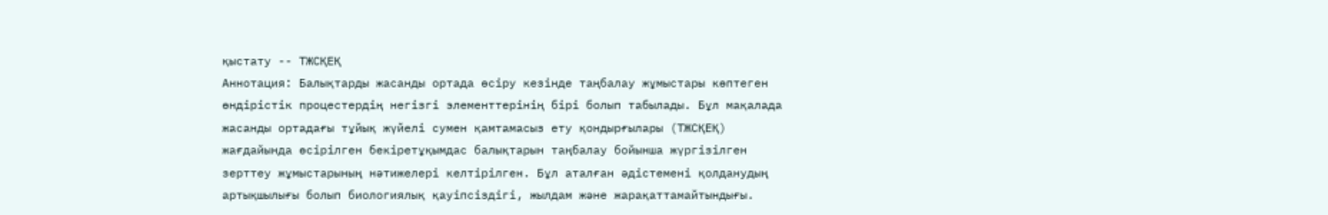қыстату -- ТЖСҚЕҚ
Аннотация: Балықтарды жасанды ортада өсіру кезінде таңбалау жұмыстары көптеген өндірістік процестердің негізгі элементтерінің бірі болып табылады. Бұл мақалада жасанды ортадағы тұйық жүйелі сумен қамтамасыз ету қондырғылары (ТЖСҚЕҚ) жағдайында өсірілген бекіретұқымдас балықтарын таңбалау бойынша жүргізілген зерттеу жұмыстарының нәтижелері келтірілген. Бұл аталған әдістемені қолданудың артықшылығы болып биологиялық қауіпсіздігі, жылдам және жарақаттамайтындығы.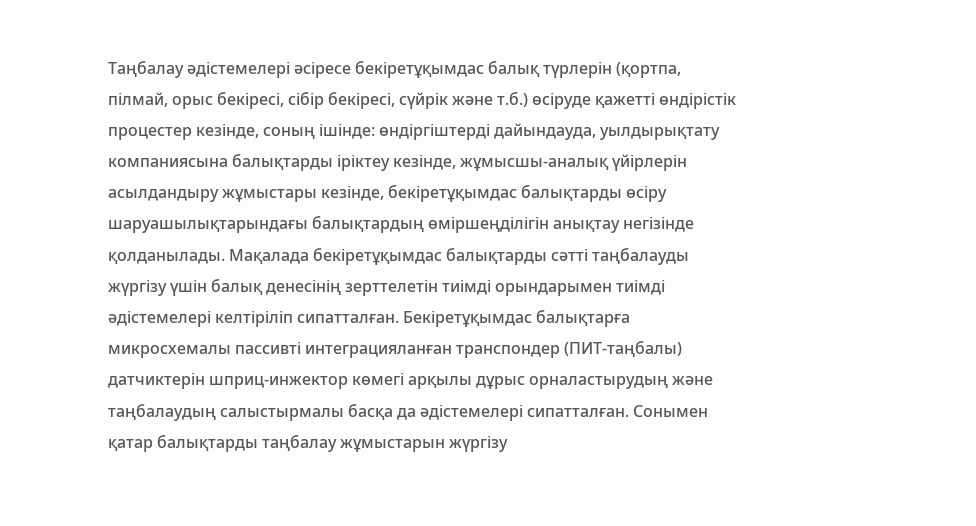Таңбалау әдістемелері әсіресе бекіретұқымдас балық түрлерін (қортпа, пілмай, орыс бекіресі, сібір бекіресі, сүйрік және т.б.) өсіруде қажетті өндірістік процестер кезінде, соның ішінде: өндіргіштерді дайындауда, уылдырықтату компаниясына балықтарды іріктеу кезінде, жұмысшы-аналық үйірлерін асылдандыру жұмыстары кезінде, бекіретұқымдас балықтарды өсіру шаруашылықтарындағы балықтардың өміршеңділігін анықтау негізінде қолданылады. Мақалада бекіретұқымдас балықтарды сәтті таңбалауды жүргізу үшін балық денесінің зерттелетін тиімді орындарымен тиімді әдістемелері келтіріліп сипатталған. Бекіретұқымдас балықтарға микросхемалы пассивті интеграцияланған транспондер (ПИТ-таңбалы) датчиктерін шприц-инжектор көмегі арқылы дұрыс орналастырудың және таңбалаудың салыстырмалы басқа да әдістемелері сипатталған. Сонымен қатар балықтарды таңбалау жұмыстарын жүргізу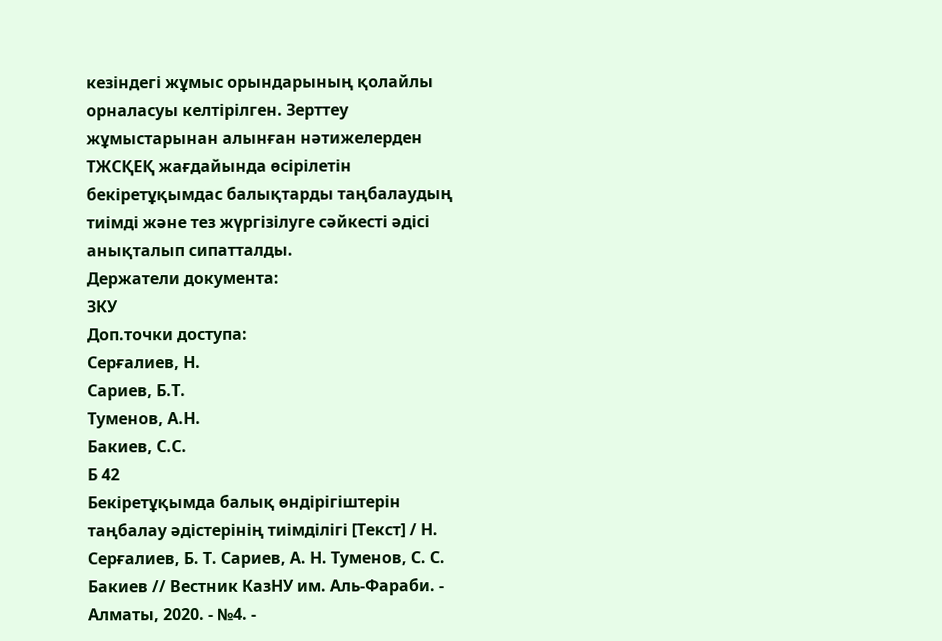кезіндегі жұмыс орындарының қолайлы орналасуы келтірілген. Зерттеу жұмыстарынан алынған нәтижелерден ТЖСҚЕҚ жағдайында өсірілетін бекіретұқымдас балықтарды таңбалаудың тиімді және тез жүргізілуге сәйкесті әдісі анықталып сипатталды.
Держатели документа:
ЗКУ
Доп.точки доступа:
Серғалиев, Н.
Сариев, Б.Т.
Туменов, А.Н.
Бакиев, С.С.
Б 42
Бекіретұқымда балық өндірігіштерін таңбалау әдістерінің тиімділігі [Текст] / Н. Серғалиев, Б. Т. Сариев, А. Н. Туменов, С. С. Бакиев // Вестник КазНУ им. Аль-Фараби. - Алматы, 2020. - №4. -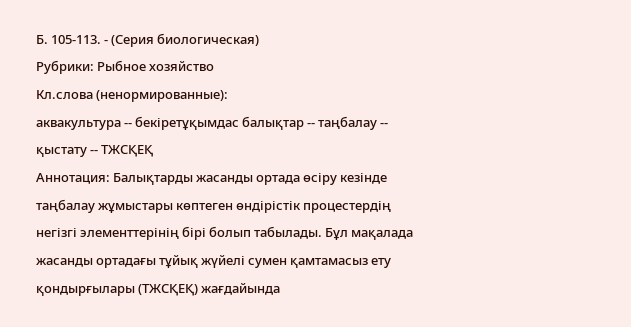Б. 105-113. - (Серия биологическая)
Рубрики: Рыбное хозяйство
Кл.слова (ненормированные):
аквакультура -- бекіретұқымдас балықтар -- таңбалау -- қыстату -- ТЖСҚЕҚ
Аннотация: Балықтарды жасанды ортада өсіру кезінде таңбалау жұмыстары көптеген өндірістік процестердің негізгі элементтерінің бірі болып табылады. Бұл мақалада жасанды ортадағы тұйық жүйелі сумен қамтамасыз ету қондырғылары (ТЖСҚЕҚ) жағдайында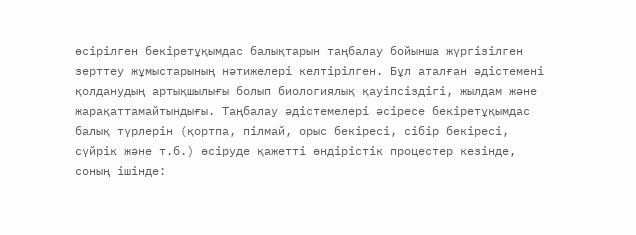өсірілген бекіретұқымдас балықтарын таңбалау бойынша жүргізілген зерттеу жұмыстарының нәтижелері келтірілген. Бұл аталған әдістемені қолданудың артықшылығы болып биологиялық қауіпсіздігі, жылдам және жарақаттамайтындығы. Таңбалау әдістемелері әсіресе бекіретұқымдас балық түрлерін (қортпа, пілмай, орыс бекіресі, сібір бекіресі, сүйрік және т.б.) өсіруде қажетті өндірістік процестер кезінде, соның ішінде: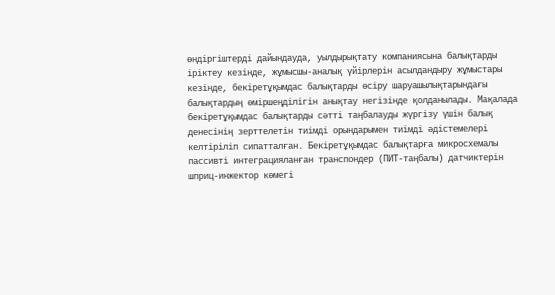өндіргіштерді дайындауда, уылдырықтату компаниясына балықтарды іріктеу кезінде, жұмысшы-аналық үйірлерін асылдандыру жұмыстары кезінде, бекіретұқымдас балықтарды өсіру шаруашылықтарындағы балықтардың өміршеңділігін анықтау негізінде қолданылады. Мақалада бекіретұқымдас балықтарды сәтті таңбалауды жүргізу үшін балық денесінің зерттелетін тиімді орындарымен тиімді әдістемелері келтіріліп сипатталған. Бекіретұқымдас балықтарға микросхемалы пассивті интеграцияланған транспондер (ПИТ-таңбалы) датчиктерін шприц-инжектор көмегі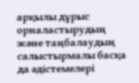арқылы дұрыс орналастырудың және таңбалаудың салыстырмалы басқа да әдістемелері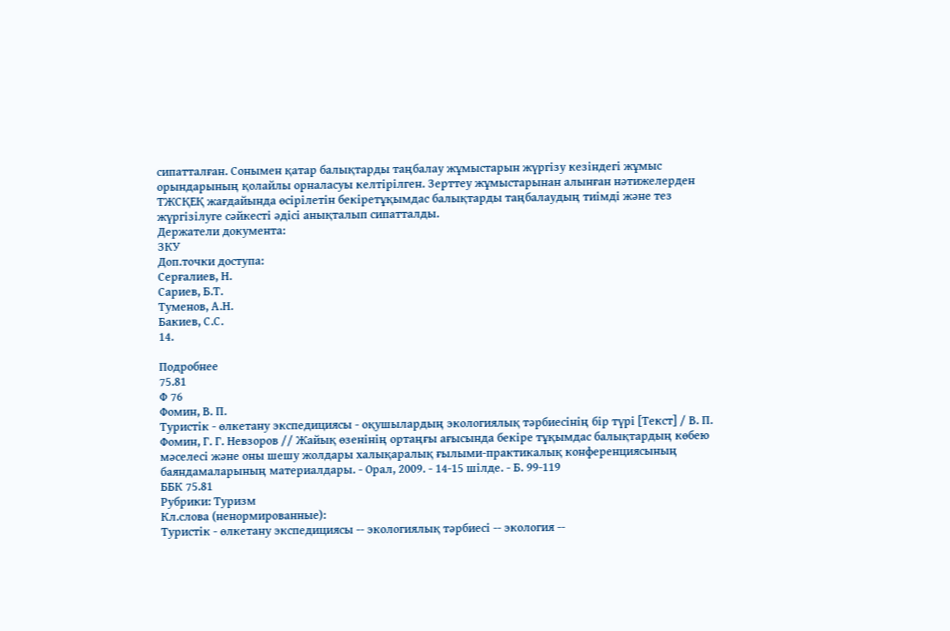сипатталған. Сонымен қатар балықтарды таңбалау жұмыстарын жүргізу кезіндегі жұмыс орындарының қолайлы орналасуы келтірілген. Зерттеу жұмыстарынан алынған нәтижелерден ТЖСҚЕҚ жағдайында өсірілетін бекіретұқымдас балықтарды таңбалаудың тиімді және тез жүргізілуге сәйкесті әдісі анықталып сипатталды.
Держатели документа:
ЗКУ
Доп.точки доступа:
Серғалиев, Н.
Сариев, Б.Т.
Туменов, А.Н.
Бакиев, С.С.
14.

Подробнее
75.81
Ф 76
Фомин, В. П.
Туристік - өлкетану экспедициясы - оқушылардың экологиялық тәрбиесінің бір түрі [Текст] / В. П. Фомин, Г. Г. Невзоров // Жайық өзенінің ортаңғы ағысында бекіре тұқымдас балықтардың көбею мәселесі және оны шешу жолдары халықаралық ғылыми-практикалық конференциясының баяндамаларының материалдары. - Орал, 2009. - 14-15 шілде. - Б. 99-119
ББК 75.81
Рубрики: Туризм
Кл.слова (ненормированные):
Туристік - өлкетану экспедициясы -- экологиялық тәрбиесі -- экология --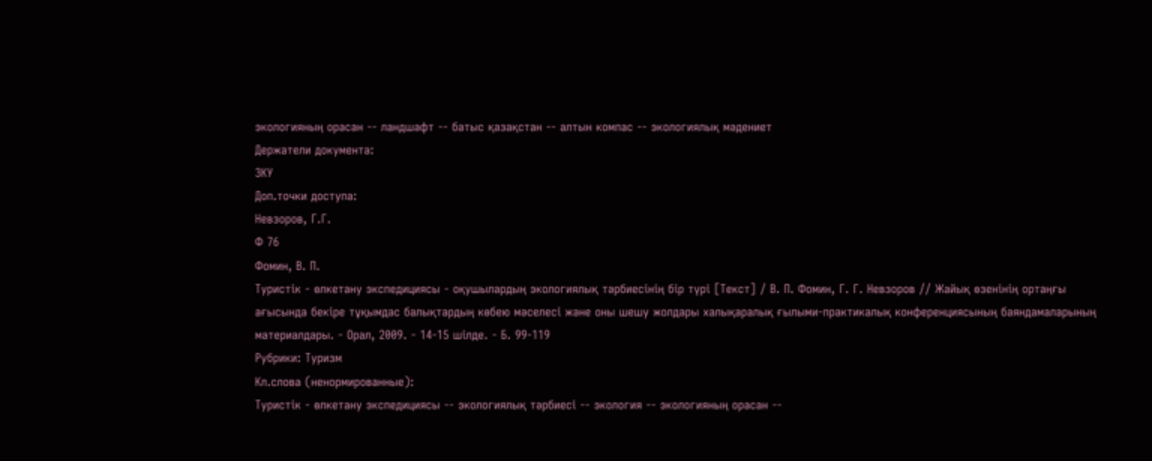экологияның орасан -- ландшафт -- батыс қазақстан -- алтын компас -- экологиялық мәдениет
Держатели документа:
ЗКУ
Доп.точки доступа:
Невзоров, Г.Г.
Ф 76
Фомин, В. П.
Туристік - өлкетану экспедициясы - оқушылардың экологиялық тәрбиесінің бір түрі [Текст] / В. П. Фомин, Г. Г. Невзоров // Жайық өзенінің ортаңғы ағысында бекіре тұқымдас балықтардың көбею мәселесі және оны шешу жолдары халықаралық ғылыми-практикалық конференциясының баяндамаларының материалдары. - Орал, 2009. - 14-15 шілде. - Б. 99-119
Рубрики: Туризм
Кл.слова (ненормированные):
Туристік - өлкетану экспедициясы -- экологиялық тәрбиесі -- экология -- экологияның орасан --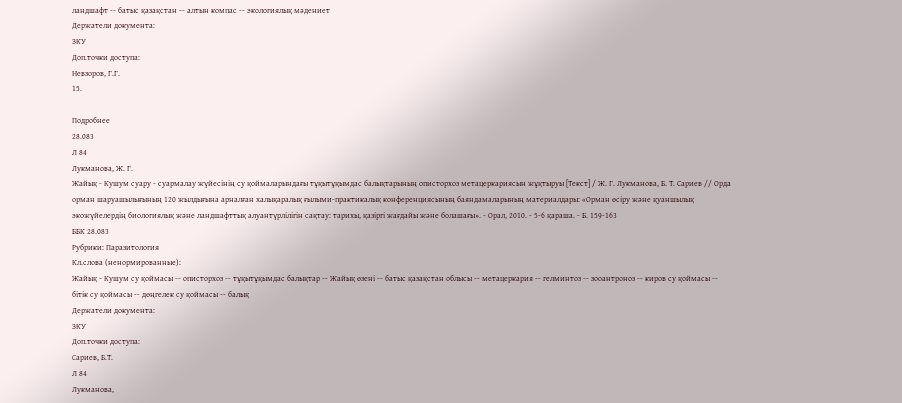ландшафт -- батыс қазақстан -- алтын компас -- экологиялық мәдениет
Держатели документа:
ЗКУ
Доп.точки доступа:
Невзоров, Г.Г.
15.

Подробнее
28.083
Л 84
Лукманова, Ж. Г.
Жайық - Кушум суару - суармалау жүйесінің су қоймаларындағы тұқытұқымдас балықтарының описторхоз метацеркариясын жұқтыруы [Текст] / Ж. Г. Лукманова, Б. Т. Сариев // Орда орман шаруашылығының 120 жылдығына арналған халықаралық ғылыми-практикалық конференциясының баяндамаларының материалдары: «Орман өсіру және қуаншылық экожүйелердің биологиялық және ландшафттық алуантүрлілігін сақтау: тарихы, қазіргі жағдайы және болашағы». - Орал, 2010. - 5-6 қараша. - Б. 159-163
ББК 28.083
Рубрики: Паразитология
Кл.слова (ненормированные):
Жайық - Кушум су қоймасы -- описторхоз -- тұқытұқымдас балықтар -- Жайық өзені -- батыс қазақстан облысы -- метацеркария -- гелминтоз -- зооантроноз -- киров су қоймасы -- бітік су қоймасы -- дөңгелек су қоймасы -- балық
Держатели документа:
ЗКУ
Доп.точки доступа:
Сариев, Б.Т.
Л 84
Лукманова,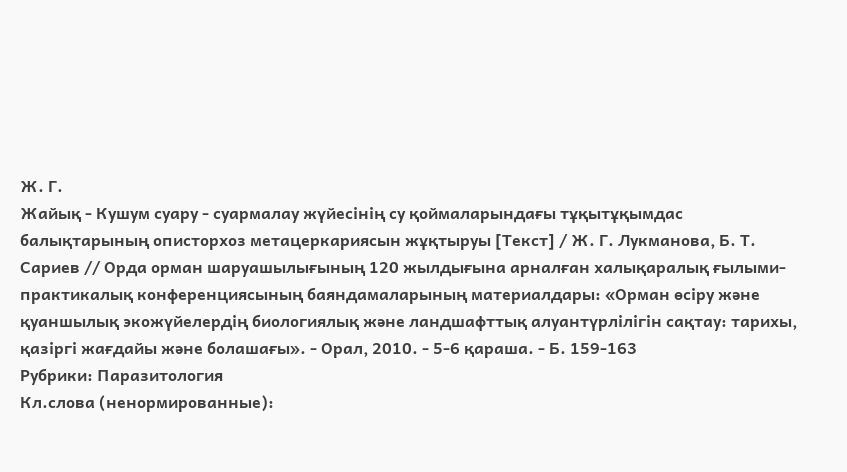Ж. Г.
Жайық - Кушум суару - суармалау жүйесінің су қоймаларындағы тұқытұқымдас балықтарының описторхоз метацеркариясын жұқтыруы [Текст] / Ж. Г. Лукманова, Б. Т. Сариев // Орда орман шаруашылығының 120 жылдығына арналған халықаралық ғылыми-практикалық конференциясының баяндамаларының материалдары: «Орман өсіру және қуаншылық экожүйелердің биологиялық және ландшафттық алуантүрлілігін сақтау: тарихы, қазіргі жағдайы және болашағы». - Орал, 2010. - 5-6 қараша. - Б. 159-163
Рубрики: Паразитология
Кл.слова (ненормированные):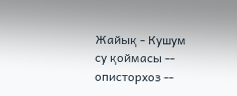Жайық - Кушум су қоймасы -- описторхоз --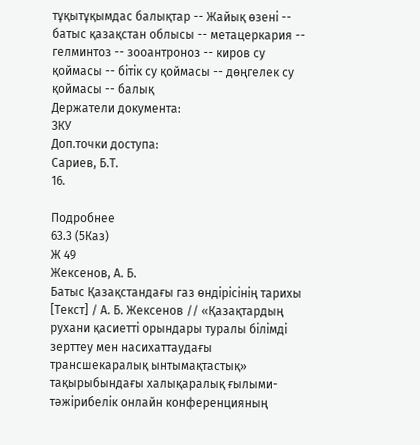тұқытұқымдас балықтар -- Жайық өзені -- батыс қазақстан облысы -- метацеркария -- гелминтоз -- зооантроноз -- киров су қоймасы -- бітік су қоймасы -- дөңгелек су қоймасы -- балық
Держатели документа:
ЗКУ
Доп.точки доступа:
Сариев, Б.Т.
16.

Подробнее
63.3 (5Каз)
Ж 49
Жексенов, А. Б.
Батыс Қазақстандағы газ өндірісінің тарихы [Текст] / А. Б. Жексенов // «Қазақтардың рухани қасиетті орындары туралы білімді зерттеу мен насихаттаудағы трансшекаралық ынтымақтастық» тақырыбындағы халықаралық ғылыми-тәжірибелік онлайн конференцияның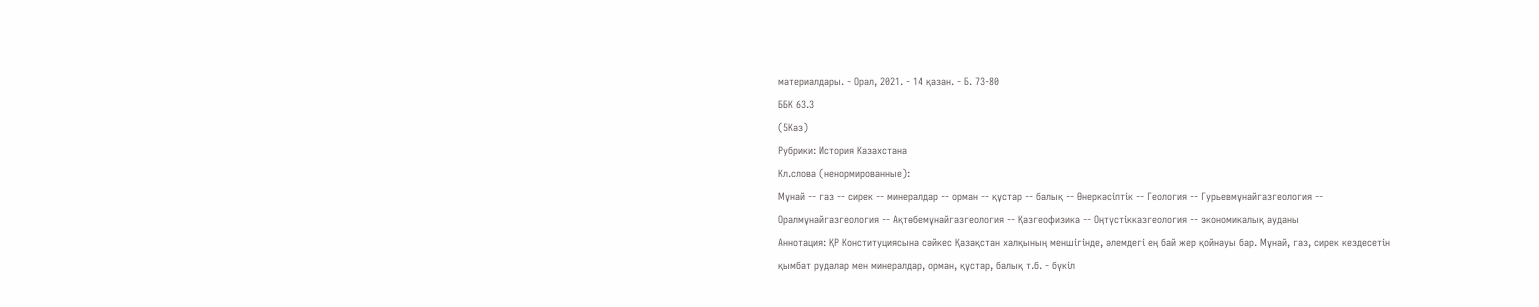материалдары. - Орал, 2021. - 14 қазан. - Б. 73-80
ББК 63.3
(5Каз)
Рубрики: История Казахстана
Кл.слова (ненормированные):
Мұнай -- газ -- сирек -- минералдар -- орман -- құстар -- балық -- Өнеркәсіптік -- Геология -- Гурьевмұнайгазгеология -- Оралмұнайгазгеология -- Ақтөбемұнайгазгеология -- Қазгеофизика -- Оңтүстікказгеология -- экономикалық ауданы
Аннотация: ҚР Конституциясына сәйкес Қазақстан халқының меншігінде, әлемдегі ең бай жер қойнауы бар. Мұнай, газ, сирек кездесетін қымбат рудалар мен минералдар, орман, құстар, балық т.б. - бүкіл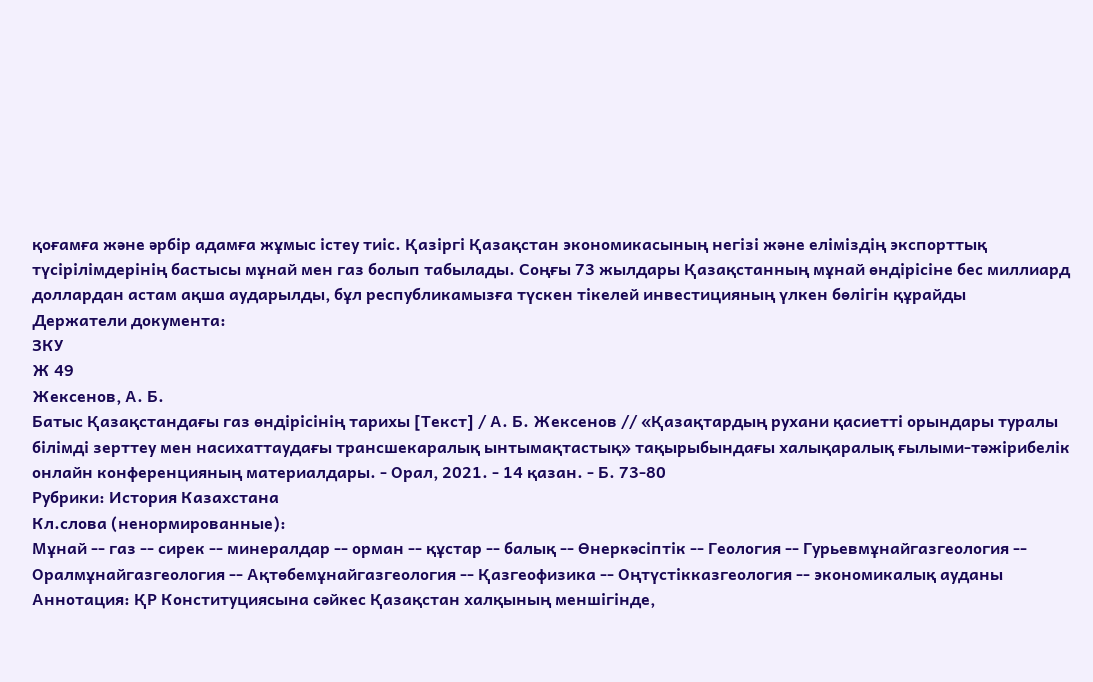қоғамға және әрбір адамға жұмыс істеу тиіс. Қазіргі Қазақстан экономикасының негізі және еліміздің экспорттық түсірілімдерінің бастысы мұнай мен газ болып табылады. Соңғы 73 жылдары Қазақстанның мұнай өндірісіне бес миллиард доллардан астам ақша аударылды, бұл республикамызға түскен тікелей инвестицияның үлкен бөлігін құрайды
Держатели документа:
ЗКУ
Ж 49
Жексенов, А. Б.
Батыс Қазақстандағы газ өндірісінің тарихы [Текст] / А. Б. Жексенов // «Қазақтардың рухани қасиетті орындары туралы білімді зерттеу мен насихаттаудағы трансшекаралық ынтымақтастық» тақырыбындағы халықаралық ғылыми-тәжірибелік онлайн конференцияның материалдары. - Орал, 2021. - 14 қазан. - Б. 73-80
Рубрики: История Казахстана
Кл.слова (ненормированные):
Мұнай -- газ -- сирек -- минералдар -- орман -- құстар -- балық -- Өнеркәсіптік -- Геология -- Гурьевмұнайгазгеология -- Оралмұнайгазгеология -- Ақтөбемұнайгазгеология -- Қазгеофизика -- Оңтүстікказгеология -- экономикалық ауданы
Аннотация: ҚР Конституциясына сәйкес Қазақстан халқының меншігінде,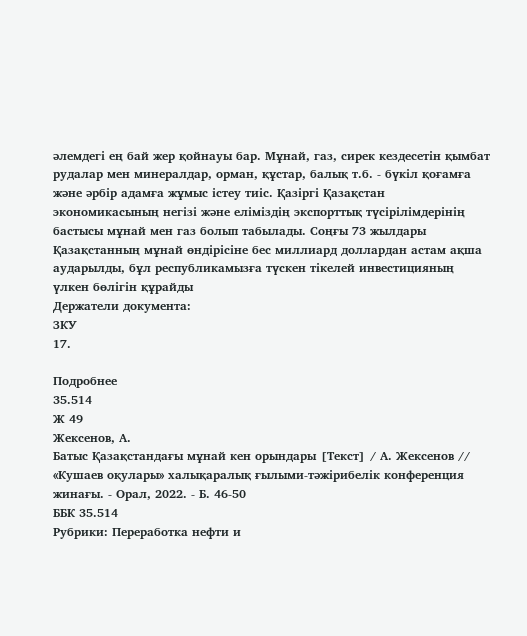әлемдегі ең бай жер қойнауы бар. Мұнай, газ, сирек кездесетін қымбат рудалар мен минералдар, орман, құстар, балық т.б. - бүкіл қоғамға және әрбір адамға жұмыс істеу тиіс. Қазіргі Қазақстан экономикасының негізі және еліміздің экспорттық түсірілімдерінің бастысы мұнай мен газ болып табылады. Соңғы 73 жылдары Қазақстанның мұнай өндірісіне бес миллиард доллардан астам ақша аударылды, бұл республикамызға түскен тікелей инвестицияның үлкен бөлігін құрайды
Держатели документа:
ЗКУ
17.

Подробнее
35.514
Ж 49
Жексенов, А.
Батыс Қазақстандағы мұнай кен орындары [Текст] / А. Жексенов // «Кушаев оқулары» халықаралық ғылыми-тәжірибелік конференция жинағы. - Орал, 2022. - Б. 46-50
ББК 35.514
Рубрики: Переработка нефти и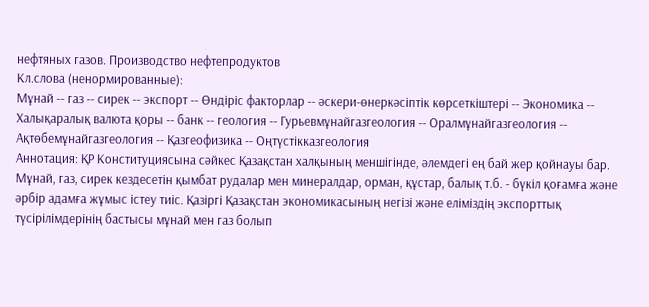нефтяных газов. Производство нефтепродуктов
Кл.слова (ненормированные):
Мұнай -- газ -- сирек -- экспорт -- Өндіріс факторлар -- әскери-өнеркәсіптік көрсеткіштері -- Экономика -- Халықаралық валюта қоры -- банк -- геология -- Гурьевмұнайгазгеология -- Оралмұнайгазгеология -- Ақтөбемұнайгазгеология -- Қазгеофизика -- Оңтүстікказгеология
Аннотация: ҚР Конституциясына сәйкес Қазақстан халқының меншігінде, әлемдегі ең бай жер қойнауы бар. Мұнай, газ, сирек кездесетін қымбат рудалар мен минералдар, орман, құстар, балық т.б. - бүкіл қоғамға және әрбір адамға жұмыс істеу тиіс. Қазіргі Қазақстан экономикасының негізі және еліміздің экспорттық түсірілімдерінің бастысы мұнай мен газ болып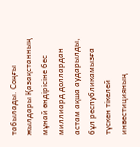табылады. Соңғы жылдары Қазақстанның мұнай өндірісіне бес миллиард доллардан астам ақша аударылды, бұл республикамызға түскен тікелей инвестицияның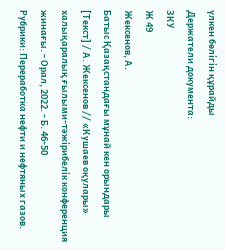үлкен бөлігін құрайды
Держатели документа:
ЗКУ
Ж 49
Жексенов, А.
Батыс Қазақстандағы мұнай кен орындары [Текст] / А. Жексенов // «Кушаев оқулары» халықаралық ғылыми-тәжірибелік конференция жинағы. - Орал, 2022. - Б. 46-50
Рубрики: Переработка нефти и нефтяных газов.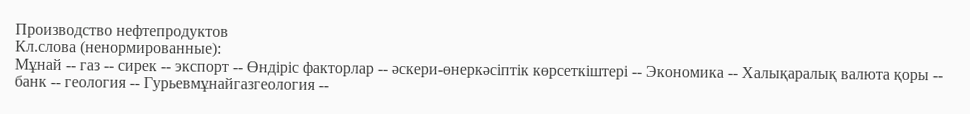Производство нефтепродуктов
Кл.слова (ненормированные):
Мұнай -- газ -- сирек -- экспорт -- Өндіріс факторлар -- әскери-өнеркәсіптік көрсеткіштері -- Экономика -- Халықаралық валюта қоры -- банк -- геология -- Гурьевмұнайгазгеология --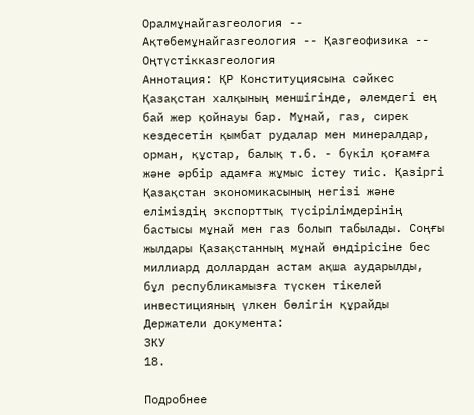Оралмұнайгазгеология -- Ақтөбемұнайгазгеология -- Қазгеофизика -- Оңтүстікказгеология
Аннотация: ҚР Конституциясына сәйкес Қазақстан халқының меншігінде, әлемдегі ең бай жер қойнауы бар. Мұнай, газ, сирек кездесетін қымбат рудалар мен минералдар, орман, құстар, балық т.б. - бүкіл қоғамға және әрбір адамға жұмыс істеу тиіс. Қазіргі Қазақстан экономикасының негізі және еліміздің экспорттық түсірілімдерінің бастысы мұнай мен газ болып табылады. Соңғы жылдары Қазақстанның мұнай өндірісіне бес миллиард доллардан астам ақша аударылды, бұл республикамызға түскен тікелей инвестицияның үлкен бөлігін құрайды
Держатели документа:
ЗКУ
18.

Подробнее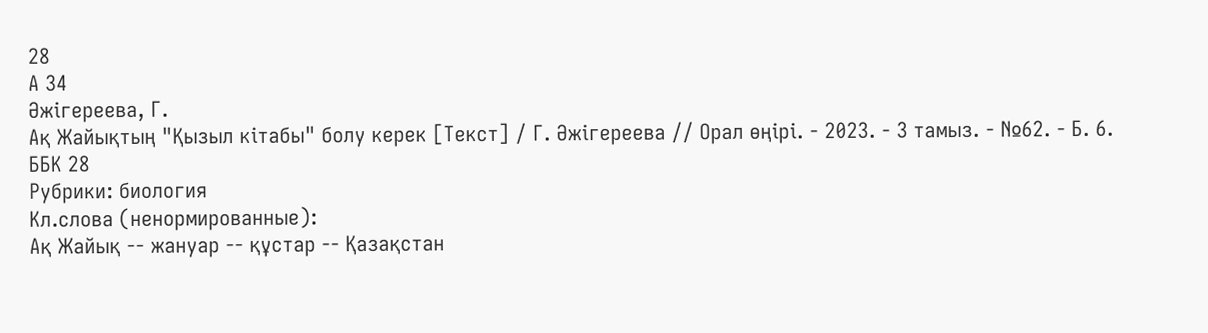28
А 34
Әжігереева, Г.
Ақ Жайықтың "Қызыл кітабы" болу керек [Текст] / Г. Әжігереева // Орал өңірі. - 2023. - 3 тамыз. - №62. - Б. 6.
ББК 28
Рубрики: биология
Кл.слова (ненормированные):
Ақ Жайық -- жануар -- құстар -- Қазақстан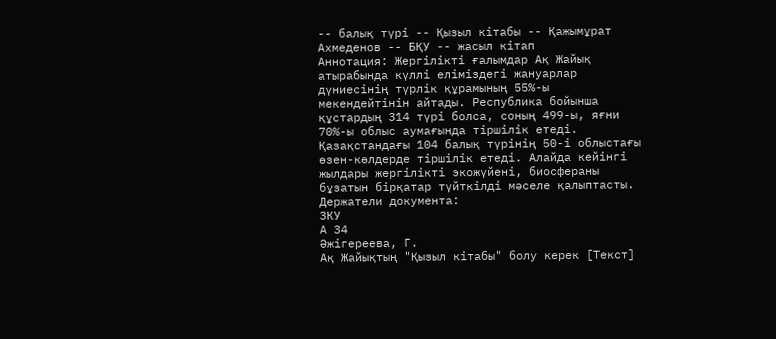-- балық түрі -- Қызыл кітабы -- Қажымұрат Ахмеденов -- БҚУ -- жасыл кітап
Аннотация: Жергілікті ғалымдар Ақ Жайық атырабында күллі еліміздегі жануарлар дүниесінің түрлік құрамының 55%-ы мекендейтінін айтады. Республика бойынша құстардың 314 түрі болса, соның 499-ы, яғни 70%-ы облыс аумағында тіршілік етеді. Қазақстандағы 104 балық түрінің 50-і облыстағы өзен-көлдерде тіршілік етеді. Алайда кейінгі жылдары жергілікті экожүйені, биосфераны бұзатын бірқатар түйткілді мәселе қалыптасты.
Держатели документа:
ЗКУ
А 34
Әжігереева, Г.
Ақ Жайықтың "Қызыл кітабы" болу керек [Текст]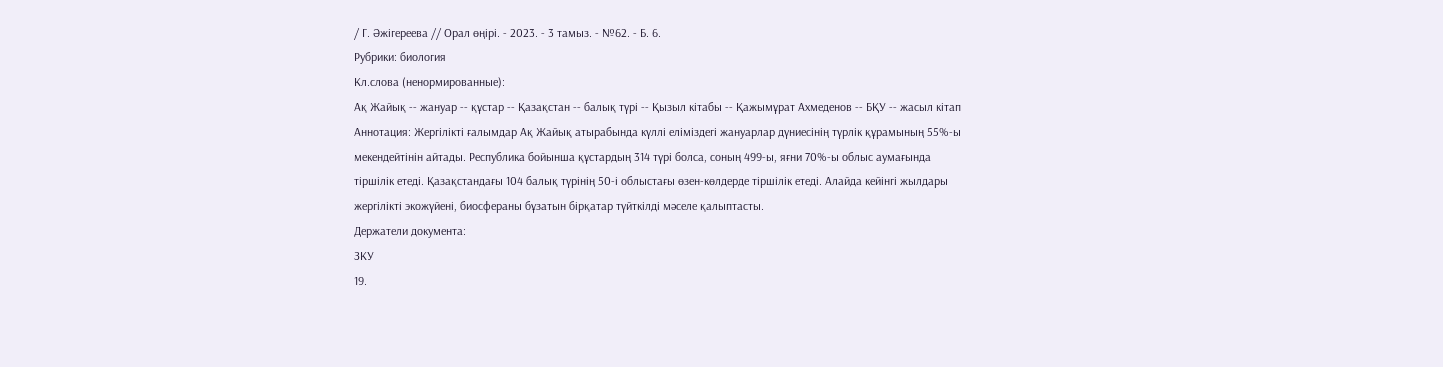/ Г. Әжігереева // Орал өңірі. - 2023. - 3 тамыз. - №62. - Б. 6.
Рубрики: биология
Кл.слова (ненормированные):
Ақ Жайық -- жануар -- құстар -- Қазақстан -- балық түрі -- Қызыл кітабы -- Қажымұрат Ахмеденов -- БҚУ -- жасыл кітап
Аннотация: Жергілікті ғалымдар Ақ Жайық атырабында күллі еліміздегі жануарлар дүниесінің түрлік құрамының 55%-ы мекендейтінін айтады. Республика бойынша құстардың 314 түрі болса, соның 499-ы, яғни 70%-ы облыс аумағында тіршілік етеді. Қазақстандағы 104 балық түрінің 50-і облыстағы өзен-көлдерде тіршілік етеді. Алайда кейінгі жылдары жергілікті экожүйені, биосфераны бұзатын бірқатар түйткілді мәселе қалыптасты.
Держатели документа:
ЗКУ
19.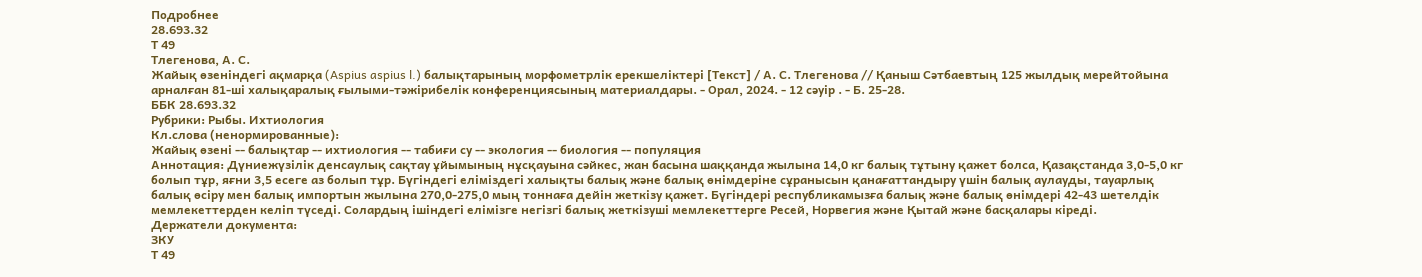Подробнее
28.693.32
Т 49
Тлегенова, А. С.
Жайық өзеніндегі ақмарқа (Aspius aspius l.) балықтарының морфометрлік ерекшеліктері [Текст] / А. С. Тлегенова // Қаныш Сәтбаевтың 125 жылдық мерейтойына арналған 81-ші халықаралық ғылыми-тәжірибелік конференциясының материалдары. - Орал, 2024. - 12 сәуір . - Б. 25-28.
ББК 28.693.32
Рубрики: Рыбы. Ихтиология
Кл.слова (ненормированные):
Жайық өзені -- балықтар -- ихтиология -- табиғи су -- экология -- биология -- популяция
Аннотация: Дүниежүзілік денсаулық сақтау ұйымының нұсқауына сәйкес, жан басына шаққанда жылына 14,0 кг балық тұтыну қажет болса, Қазақстанда 3,0-5,0 кг болып тұр, яғни 3,5 есеге аз болып тұр. Бүгіндегі еліміздегі халықты балық және балық өнiмдерiне сұранысын қанағаттандыру үшiн балық аулауды, тауарлық балық өсiру мен балық импортын жылына 270,0-275,0 мың тоннаға дейiн жеткiзу қажет. Бүгіндері республикамызға балық және балық өнiмдерi 42-43 шетелдiк мемлекеттерден келiп түседi. Солардың ішіндегі елімізге негiзгi балық жеткiзушi мемлекеттерге Ресей, Норвегия және Қытай және басқалары кіреді.
Держатели документа:
ЗКУ
Т 49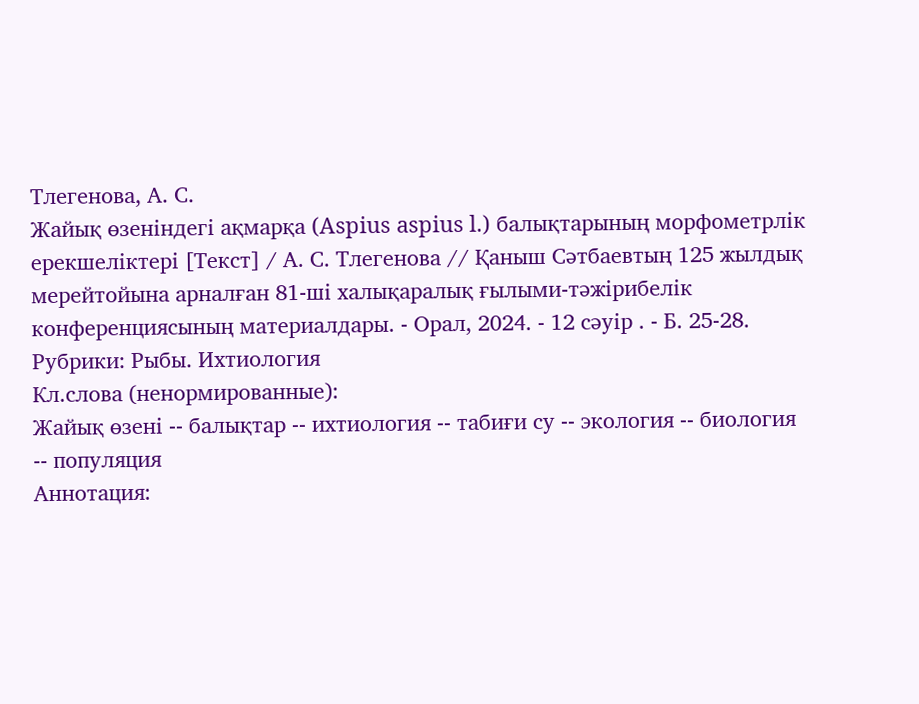Тлегенова, А. С.
Жайық өзеніндегі ақмарқа (Aspius aspius l.) балықтарының морфометрлік ерекшеліктері [Текст] / А. С. Тлегенова // Қаныш Сәтбаевтың 125 жылдық мерейтойына арналған 81-ші халықаралық ғылыми-тәжірибелік конференциясының материалдары. - Орал, 2024. - 12 сәуір . - Б. 25-28.
Рубрики: Рыбы. Ихтиология
Кл.слова (ненормированные):
Жайық өзені -- балықтар -- ихтиология -- табиғи су -- экология -- биология -- популяция
Аннотация: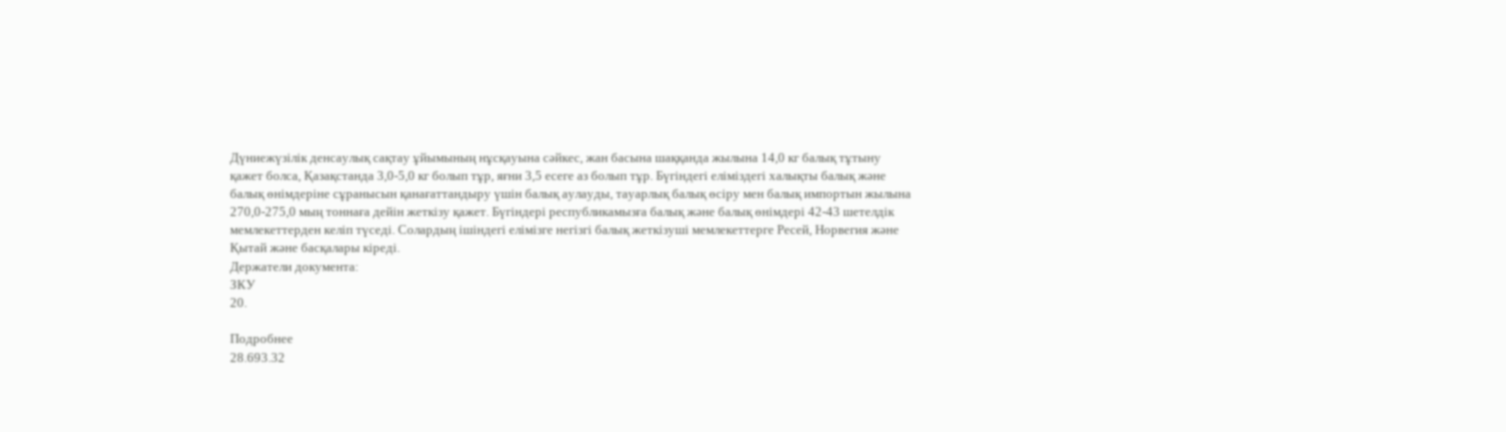Дүниежүзілік денсаулық сақтау ұйымының нұсқауына сәйкес, жан басына шаққанда жылына 14,0 кг балық тұтыну қажет болса, Қазақстанда 3,0-5,0 кг болып тұр, яғни 3,5 есеге аз болып тұр. Бүгіндегі еліміздегі халықты балық және балық өнiмдерiне сұранысын қанағаттандыру үшiн балық аулауды, тауарлық балық өсiру мен балық импортын жылына 270,0-275,0 мың тоннаға дейiн жеткiзу қажет. Бүгіндері республикамызға балық және балық өнiмдерi 42-43 шетелдiк мемлекеттерден келiп түседi. Солардың ішіндегі елімізге негiзгi балық жеткiзушi мемлекеттерге Ресей, Норвегия және Қытай және басқалары кіреді.
Держатели документа:
ЗКУ
20.

Подробнее
28.693.32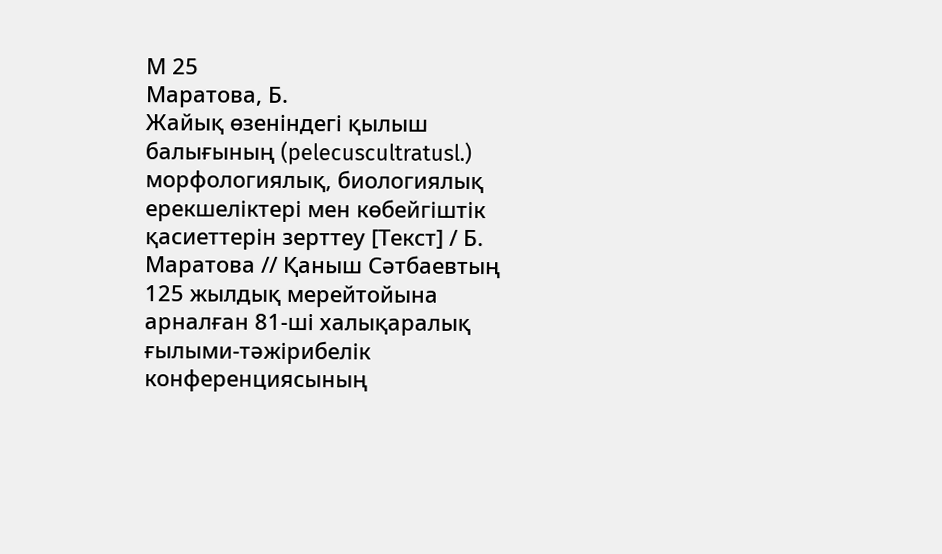М 25
Маратова, Б.
Жайық өзеніндегі қылыш балығының (pelecuscultratusl.) морфологиялық, биологиялық ерекшеліктері мен көбейгіштік қасиеттерін зерттеу [Текст] / Б. Маратова // Қаныш Сәтбаевтың 125 жылдық мерейтойына арналған 81-ші халықаралық ғылыми-тәжірибелік конференциясының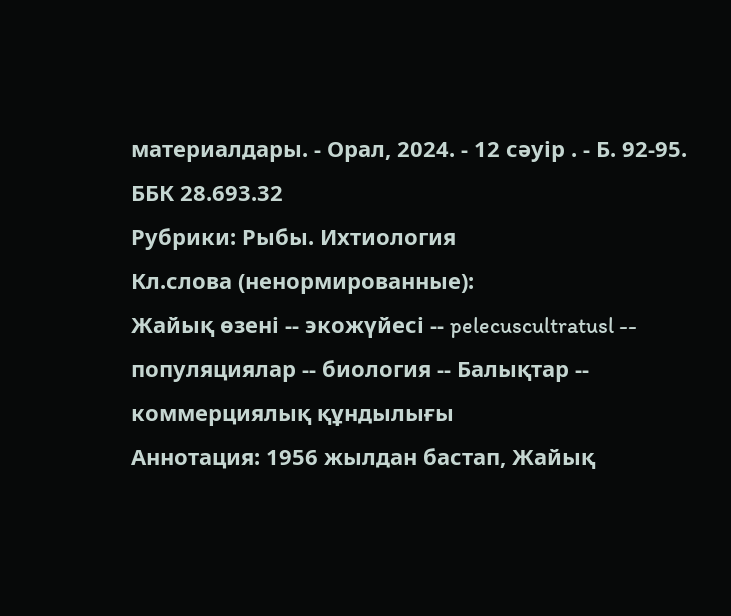материалдары. - Орал, 2024. - 12 сәуір . - Б. 92-95.
ББК 28.693.32
Рубрики: Рыбы. Ихтиология
Кл.слова (ненормированные):
Жайық өзені -- экожүйесі -- pelecuscultratusl -- популяциялар -- биология -- Балықтар -- коммерциялық құндылығы
Аннотация: 1956 жылдан бастап, Жайық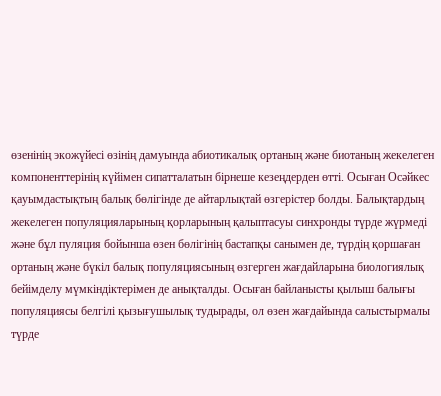өзенінің экожүйесі өзінің дамуында абиотикалық ортаның және биотаның жекелеген компоненттерінің күйімен сипатталатын бірнеше кезеңдерден өтті. Осыған Осәйкес қауымдастықтың балық бөлігінде де айтарлықтай өзгерістер болды. Балықтардың жекелеген популяцияларының қорларының қалыптасуы синхронды түрде жүрмеді және бұл пуляция бойынша өзен бөлігінің бастапқы санымен де, түрдің қоршаған ортаның және бүкіл балық популяциясының өзгерген жағдайларына биологиялық бейімделу мүмкіндіктерімен де анықталды. Осыған байланысты қылыш балығы популяциясы белгілі қызығушылық тудырады, ол өзен жағдайында салыстырмалы түрде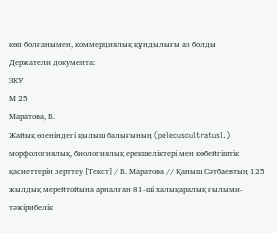көп болғанымен, коммерциялық құндылығы аз болды
Держатели документа:
ЗКУ
М 25
Маратова, Б.
Жайық өзеніндегі қылыш балығының (pelecuscultratusl.) морфологиялық, биологиялық ерекшеліктері мен көбейгіштік қасиеттерін зерттеу [Текст] / Б. Маратова // Қаныш Сәтбаевтың 125 жылдық мерейтойына арналған 81-ші халықаралық ғылыми-тәжірибелік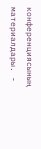конференциясының материалдары. -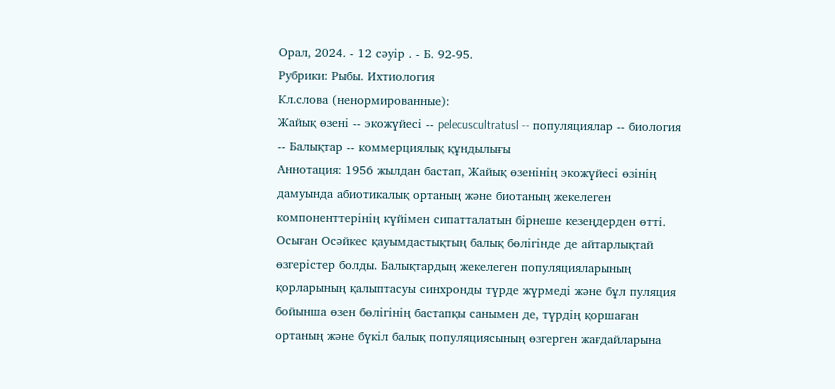Орал, 2024. - 12 сәуір . - Б. 92-95.
Рубрики: Рыбы. Ихтиология
Кл.слова (ненормированные):
Жайық өзені -- экожүйесі -- pelecuscultratusl -- популяциялар -- биология -- Балықтар -- коммерциялық құндылығы
Аннотация: 1956 жылдан бастап, Жайық өзенінің экожүйесі өзінің дамуында абиотикалық ортаның және биотаның жекелеген компоненттерінің күйімен сипатталатын бірнеше кезеңдерден өтті. Осыған Осәйкес қауымдастықтың балық бөлігінде де айтарлықтай өзгерістер болды. Балықтардың жекелеген популяцияларының қорларының қалыптасуы синхронды түрде жүрмеді және бұл пуляция бойынша өзен бөлігінің бастапқы санымен де, түрдің қоршаған ортаның және бүкіл балық популяциясының өзгерген жағдайларына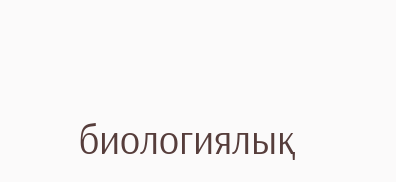биологиялық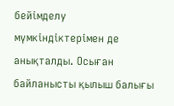бейімделу мүмкіндіктерімен де анықталды. Осыған байланысты қылыш балығы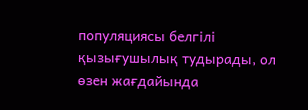популяциясы белгілі қызығушылық тудырады, ол өзен жағдайында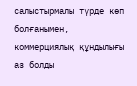салыстырмалы түрде көп болғанымен, коммерциялық құндылығы аз болды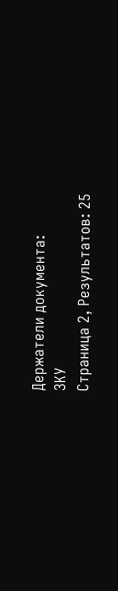Держатели документа:
ЗКУ
Страница 2, Результатов: 25